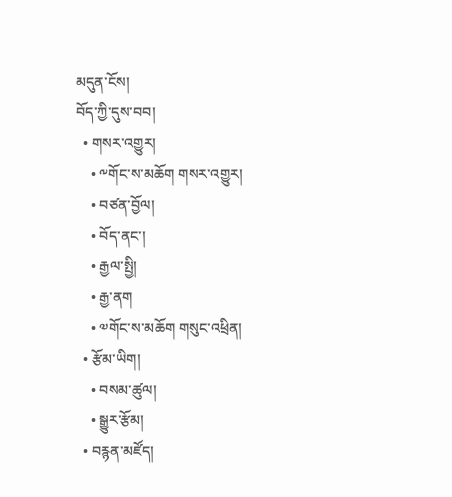མདུན་ངོས།
བོད་ཀྱི་དུས་བབ།
  • གསར་འགྱུར།
    • ༸གོང་ས་མཆོག གསར་འགྱུར།
    • བཙན་བྱོལ།
    • བོད་ནང་།
    • རྒྱལ་སྤྱི།
    • རྒྱ་ནག
    • ༧གོང་ས་མཆོག གསུང་འཕྲིན།
  • རྩོམ་ཡིག།
    • བསམ་ཚུལ།
    • སྒྱུར་རྩོམ།
  • བརྙན་མཛོད།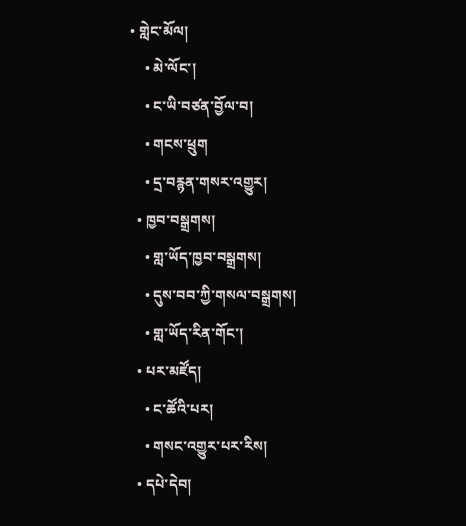• གླེང་མོལ།
    • མེ་ལོང་།
    • ང་ཡི་བཙན་བྱོལ་བ།
    • གངས་ཕྲུག
    • དྲ་བརྙན་གསར་འགྱུར།
  • ཁྱབ་བསྒྲགས།
    • གླ་ཡོད་ཁྱབ་བསྒྲགས།
    • དུས་བབ་ཀྱི་གསལ་བསྒྲགས།
    • གླ་ཡོད་རིན་གོང་།
  • པར་མཛོད།
    • ང་ཚོའི་པར།
    • གསང་འགྱུར་པར་རིས།
  • དཔེ་དེབ།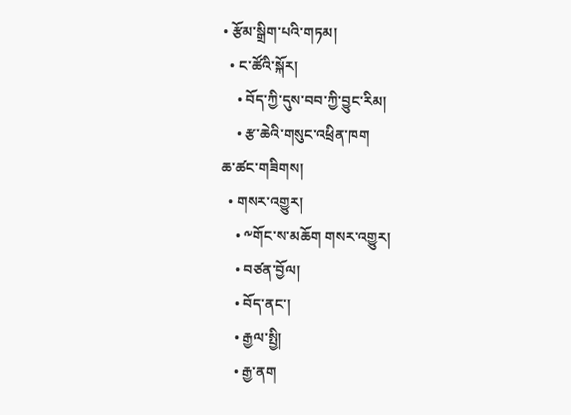• རྩོམ་སྒྲིག་པའི་གཏམ།
  • ང་ཚོའི་སྐོར།
    • བོད་ཀྱི་དུས་བབ་ཀྱི་བྱུང་རིམ།
    • རྩ་ཆེའི་གསུང་འཕྲིན་ཁག
ཆ་ཚང་གཟིགས།
  • གསར་འགྱུར།
    • ༸གོང་ས་མཆོག གསར་འགྱུར།
    • བཙན་བྱོལ།
    • བོད་ནང་།
    • རྒྱལ་སྤྱི།
    • རྒྱ་ནག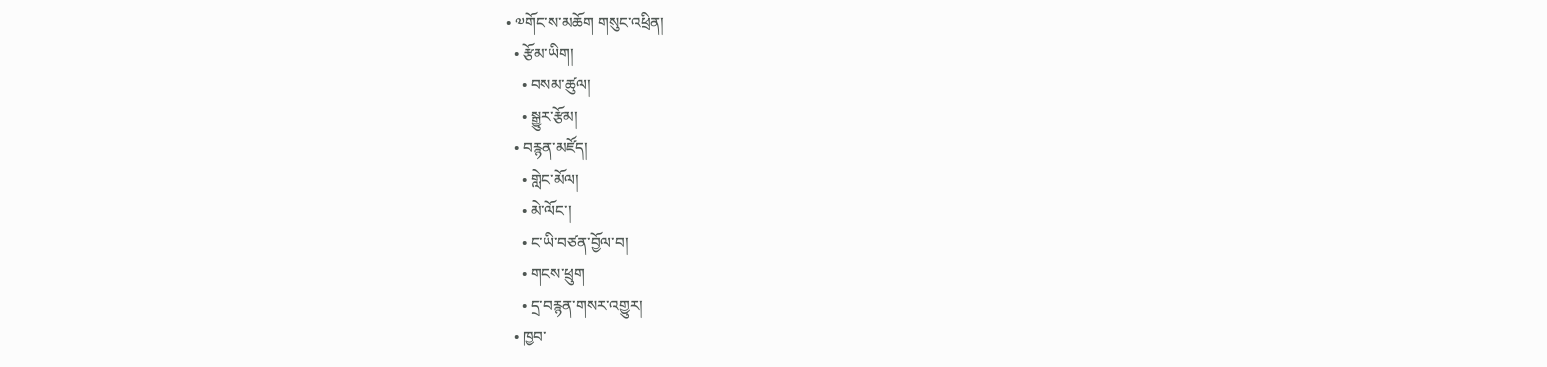• ༧གོང་ས་མཆོག གསུང་འཕྲིན།
  • རྩོམ་ཡིག།
    • བསམ་ཚུལ།
    • སྒྱུར་རྩོམ།
  • བརྙན་མཛོད།
    • གླེང་མོལ།
    • མེ་ལོང་།
    • ང་ཡི་བཙན་བྱོལ་བ།
    • གངས་ཕྲུག
    • དྲ་བརྙན་གསར་འགྱུར།
  • ཁྱབ་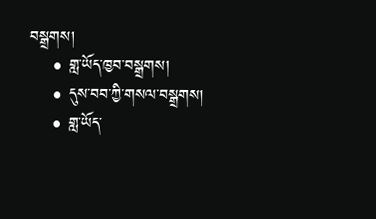བསྒྲགས།
    • གླ་ཡོད་ཁྱབ་བསྒྲགས།
    • དུས་བབ་ཀྱི་གསལ་བསྒྲགས།
    • གླ་ཡོད་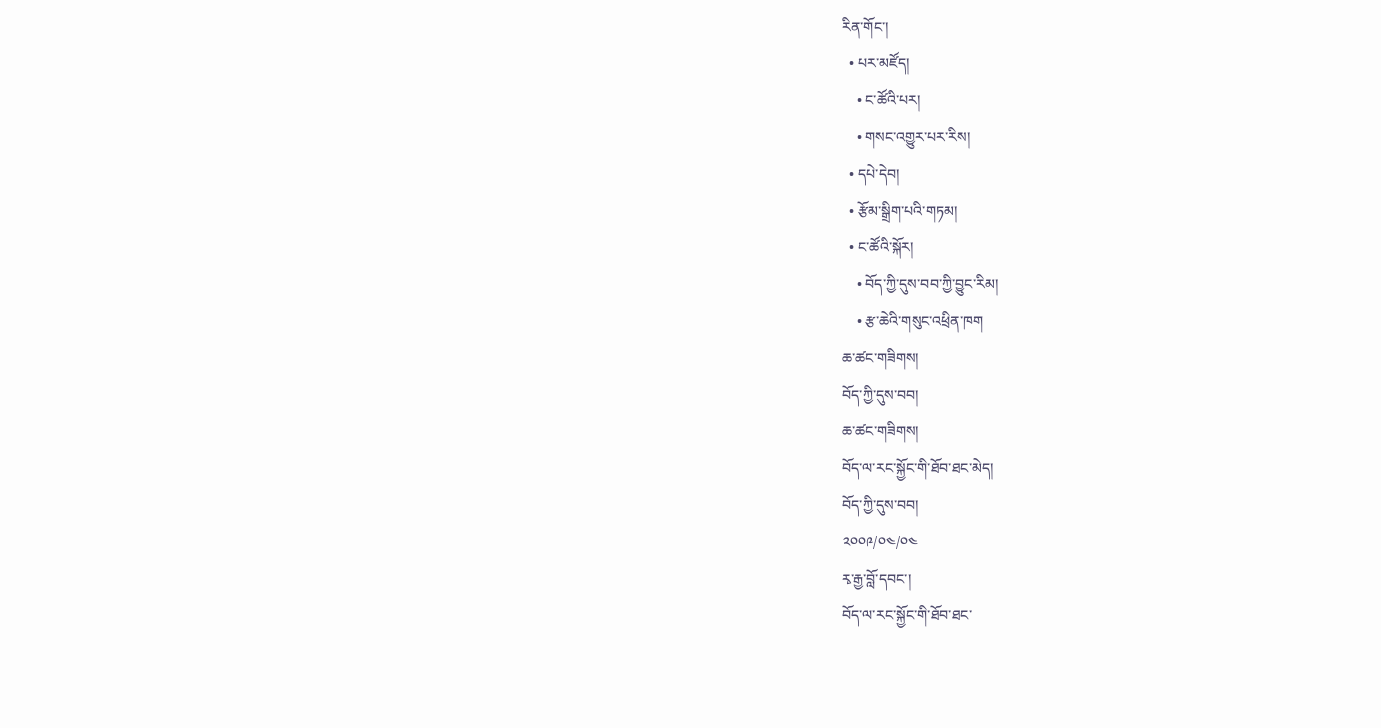རིན་གོང་།
  • པར་མཛོད།
    • ང་ཚོའི་པར།
    • གསང་འགྱུར་པར་རིས།
  • དཔེ་དེབ།
  • རྩོམ་སྒྲིག་པའི་གཏམ།
  • ང་ཚོའི་སྐོར།
    • བོད་ཀྱི་དུས་བབ་ཀྱི་བྱུང་རིམ།
    • རྩ་ཆེའི་གསུང་འཕྲིན་ཁག
ཆ་ཚང་གཟིགས།
བོད་ཀྱི་དུས་བབ།
ཆ་ཚང་གཟིགས།
བོད་ལ་རང་སྐྱོང་གི་ཐོབ་ཐང་མེད།
བོད་ཀྱི་དུས་བབ།
༢༠༠༩/༠༤/༠༤
རྭ་རྒྱ་བློ་དབང་།
བོད་ལ་རང་སྐྱོང་གི་ཐོབ་ཐང་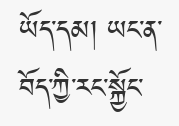ཡོད་དམ། ཡང་ན་བོད་ཀྱི་རང་སྐྱོང་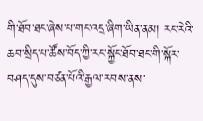གི་ཐོབ་ཐང་ཞེས་པ་གང་འདྲ་ཞིག་ཡིན་ནམ། རང་རེའི་ཆབ་སྲིད་པ་ཚོས་བོད་ཀྱི་རང་སྐྱོང་ཐོབ་ཐང་གི་སྐོར་བཤད་དུས་བཙན་པོའི་རྒྱལ་རབས་ནས་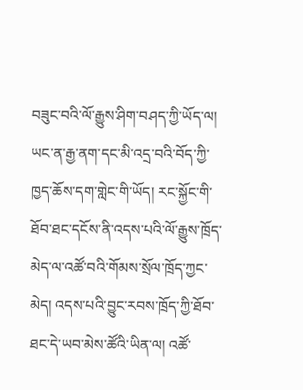བཟུང་བའི་ལོ་རྒྱུས་ཤིག་བཤད་ཀྱི་ཡོད་ལ། ཡང་ན་རྒྱ་ནག་དང་མི་འདྲ་བའི་བོད་ཀྱི་ཁྱད་ཆོས་དག་གླེང་གི་ཡོད། རང་སྐྱོང་གི་ཐོབ་ཐང་དངོས་ནི་འདས་པའི་ལོ་རྒྱུས་ཁྲོད་མེད་ལ་འཚོ་བའི་གོམས་སྲོལ་ཁྲོད་ཀྱང་མེད། འདས་པའི་བྱུང་རབས་ཁྲོད་ཀྱི་ཐོབ་ཐང་དེ་ཡབ་མེས་ཚོའི་ཡིན་ལ། འཚོ་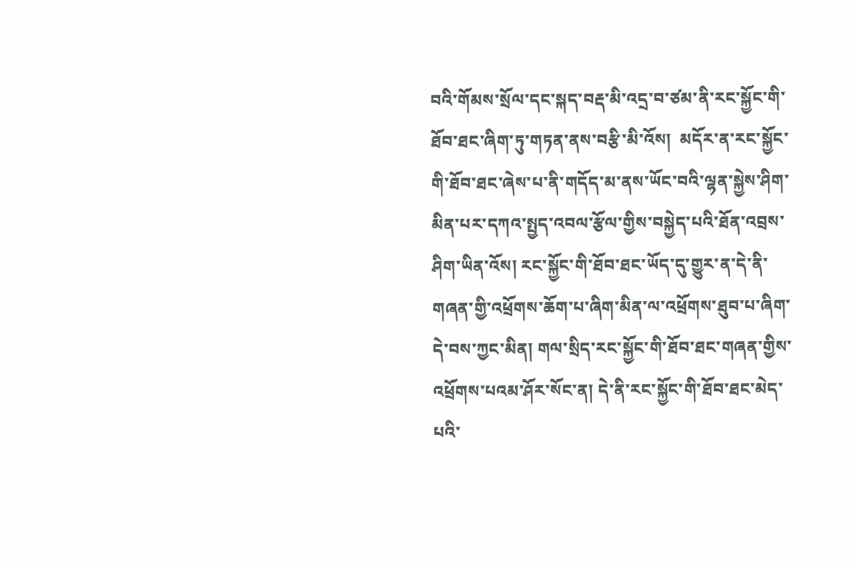བའི་གོམས་སྲོལ་དང་སྐད་བརྡ་མི་འདྲ་བ་ཙམ་ནི་རང་སྐྱོང་གི་ཐོབ་ཐང་ཞིག་ཏུ་གཏན་ནས་བརྩི་མི་འོས།  མདོར་ན་རང་སྐྱོང་གི་ཐོབ་ཐང་ཞེས་པ་ནི་གདོད་མ་ནས་ཡོང་བའི་ལྷན་སྐྱེས་ཤིག་མིན་པར་དཀའ་སྤྱད་འབལ་རྩོལ་གྱིས་བསྐྱེད་པའི་ཐོན་འབྲས་ཤིག་ཡིན་འོས། རང་སྐྱོང་གི་ཐོབ་ཐང་ཡོད་དུ་གྱུར་ན་དེ་ནི་གཞན་གྱི་འཕྲོགས་ཆོག་པ་ཞིག་མིན་ལ་འཕྲོགས་ཐུབ་པ་ཞིག་དེ་བས་ཀྱང་མིན། གལ་སྲིད་རང་སྐྱོང་གི་ཐོབ་ཐང་གཞན་གྱིས་འཕྲོགས་པའམ་ཤོར་སོང་ན། དེ་ནི་རང་སྐྱོང་གི་ཐོབ་ཐང་མེད་པའི་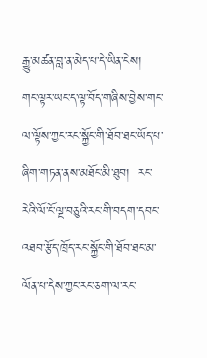རྒྱུ་མཚན་བླ་ན་མེད་པ་དེ་ཡིན་ངེས།  གང་ལྟར་ཡང་ད་ལྟ་བོད་གཞིས་བྱེས་གང་ལ་ལྟོས་ཀྱང་རང་སྐྱོང་གི་ཐོབ་ཐང་ཡོད་པ་ཞིག་གཏན་ནས་མཐོང་མི་ཐུབ།  རང་རེའི་ལོ་ངོ་ལྔ་བཅུའི་རང་གི་བདག་དབང་འཐབ་རྩོད་ཁྲོད་རང་སྐྱོང་གི་ཐོབ་ཐང་མ་ལོན་པ་དེས་ཀྱང་རང་ཅག་ལ་རང་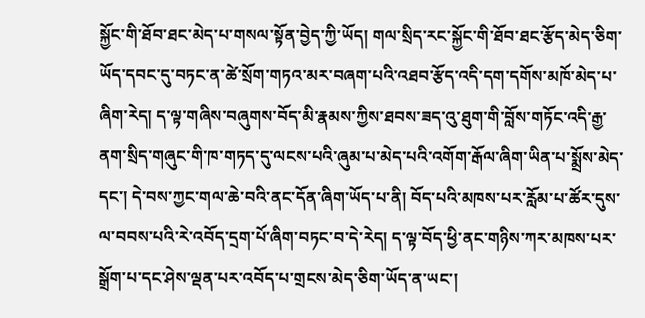སྐྱོང་གི་ཐོབ་ཐང་མེད་པ་གསལ་སྟོན་བྱེད་ཀྱི་ཡོད། གལ་སྲིད་རང་སྐྱོང་གི་ཐོབ་ཐང་རྩོད་མེད་ཅིག་ཡོད་དབང་དུ་བཏང་ན་ཚེ་སྲོག་གཏའ་མར་བཞག་པའི་འཐབ་རྩོད་འདི་དག་དགོས་མཁོ་མེད་པ་ཞིག་རེད། ད་ལྟ་གཞིས་བཞུགས་བོད་མི་རྣམས་ཀྱིས་ཐབས་ཟད་འུ་ཐུག་གི་བློས་གཏོང་འདི་རྒྱ་ནག་སྲིད་གཞུང་གི་ཁ་གཏད་དུ་ལངས་པའི་ཞུམ་པ་མེད་པའི་འགོག་རྒོལ་ཞིག་ཡིན་པ་སྨྲོས་མེད་དང་། དེ་བས་ཀྱང་གལ་ཆེ་བའི་ནང་དོན་ཞིག་ཡོད་པ་ནི། བོད་པའི་མཁས་པར་རློམ་པ་ཚོར་དུས་ལ་བབས་པའི་རེ་འབོད་དྲག་པོ་ཞིག་བཏང་བ་དེ་རེད། ད་ལྟ་བོད་ཕྱི་ནང་གཉིས་ཀར་མཁས་པར་སྒྲོག་པ་དང་ཤེས་ལྡན་པར་འབོད་པ་གྲངས་མེད་ཅིག་ཡོད་ན་ཡང་།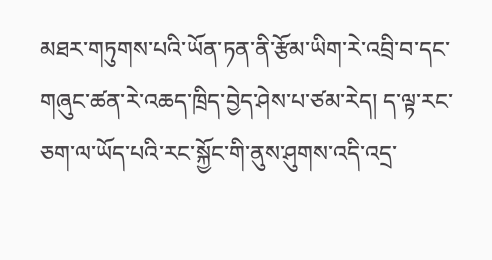མཐར་གཏུགས་པའི་ཡོན་ཏན་ནི་རྩོམ་ཡིག་རེ་འབྲི་བ་དང་གཞུང་ཚན་རེ་འཆད་ཁྲིད་བྱེད་ཤེས་པ་ཙམ་རེད། ད་ལྟ་རང་ཅག་ལ་ཡོད་པའི་རང་སྐྱོང་གི་ནུས་ཤུགས་འདི་འདྲ་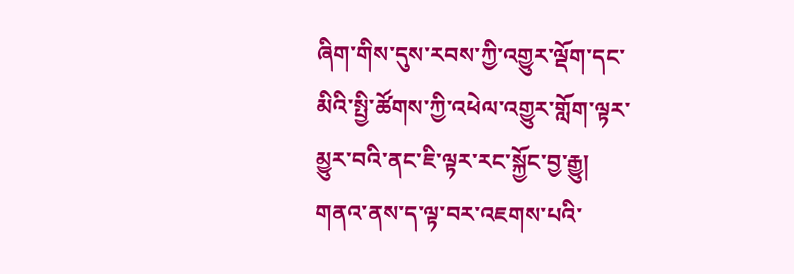ཞིག་གིས་དུས་རབས་ཀྱི་འགྱུར་ལྡོག་དང་མིའི་སྤྱི་ཚོགས་ཀྱི་འཕེལ་འགྱུར་གློག་ལྟར་མྱུར་བའི་ནང་ཇི་ལྟར་རང་སྐྱོང་བྱ་རྒྱུ།  གནའ་ནས་ད་ལྟ་བར་འཇགས་པའི་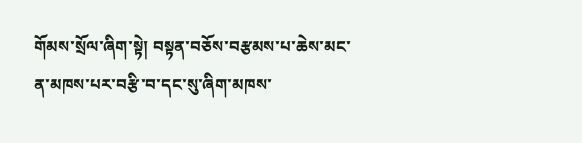གོམས་སྲོལ་ཞིག་སྟེ། བསྟན་བཅོས་བརྩམས་པ་ཆེས་མང་ན་མཁས་པར་བརྩི་བ་དང་སུ་ཞིག་མཁས་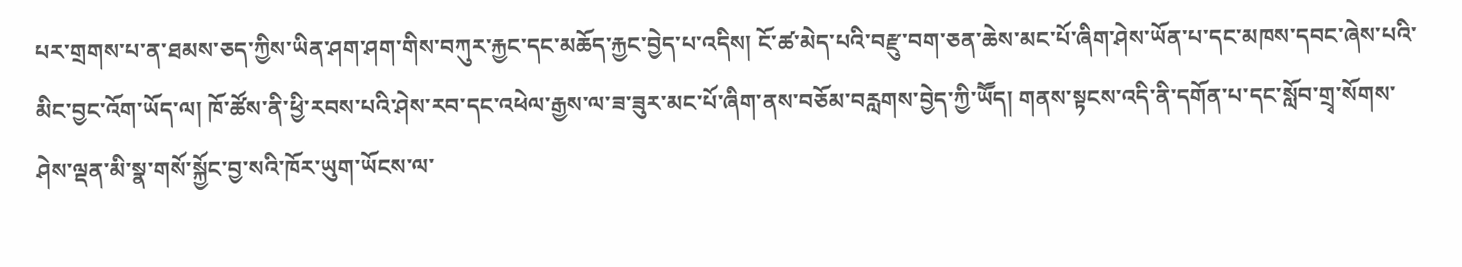པར་གྲགས་པ་ན་ཐམས་ཅད་ཀྱིས་ཡིན་ཤག་ཤག་གིས་བཀུར་རྐྱང་དང་མཆོད་རྐྱང་བྱེད་པ་འདིས། ངོ་ཚ་མེད་པའི་བརྫུ་བག་ཅན་ཆེས་མང་པོ་ཞིག་ཤེས་ཡོན་པ་དང་མཁས་དབང་ཞེས་པའི་མིང་བྱང་འོག་ཡོད་ལ། ཁོ་ཚོས་ནི་ཕྱི་རབས་པའི་ཤེས་རབ་དང་འཕེལ་རྒྱས་ལ་ཟ་ཟུར་མང་པོ་ཞིག་ནས་བཅོམ་བརླགས་བྱེད་ཀྱི་ཡཽད། གནས་སྟངས་འདི་ནི་དགོན་པ་དང་སློབ་གྲྭ་སོགས་ཤེས་ལྡན་མི་སྣ་གསོ་སྐྱོང་བྱ་སའི་ཁོར་ཡུག་ཡོངས་ལ་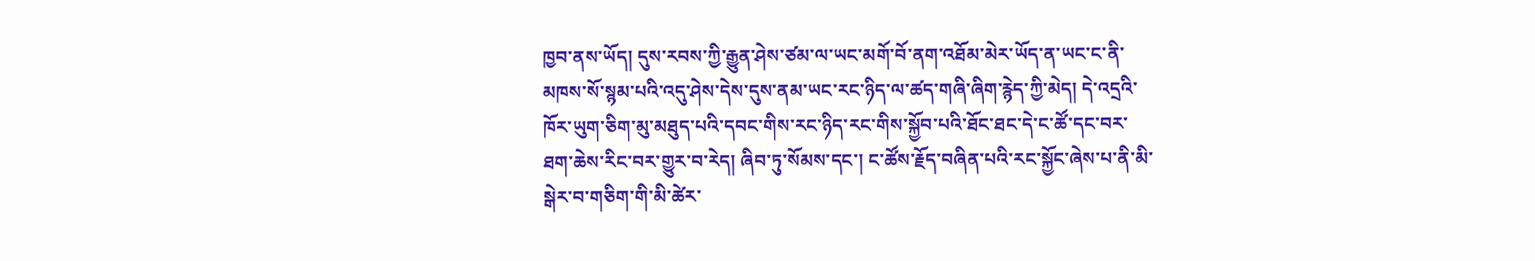ཁྱབ་ནས་ཡོད། དུས་རབས་ཀྱི་རྒྱུན་ཤེས་ཙམ་ལ་ཡང་མགོ་བོ་ནག་འཐོམ་མེར་ཡོད་ན་ཡང་ང་ནི་མཁས་སོ་སྙམ་པའི་འདུ་ཤེས་དེས་དུས་ནམ་ཡང་རང་ཉིད་ལ་ཚད་གཞི་ཞིག་རྙེད་ཀྱི་མེད། དེ་འདྲའི་ཁོར་ཡུག་ཅིག་མུ་མཐུད་པའི་དབང་གིས་རང་ཉིད་རང་གིས་སྐྱོབ་པའི་ཐོང་ཐང་དེ་ང་ཚོ་དང་བར་ཐག་ཆེས་རིང་བར་གྱུར་བ་རེད། ཞིབ་ཏུ་སོམས་དང་། ང་ཚོས་རྗོད་བཞིན་པའི་རང་སྐྱོང་ཞེས་པ་ནི་མི་སྒེར་བ་གཅིག་གི་མི་ཚེར་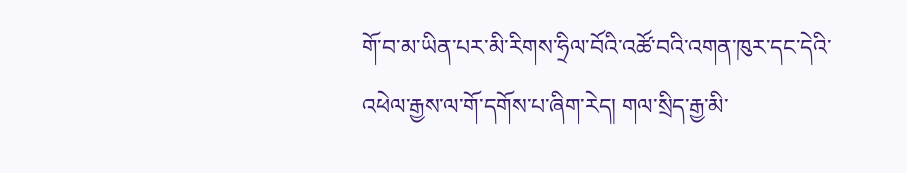གོ་བ་མ་ཡིན་པར་མི་རིགས་ཧྲིལ་བོའི་འཚོ་བའི་འགན་ཁུར་དང་དེའི་འཕེལ་རྒྱས་ལ་གོ་དགོས་པ་ཞིག་རེད། གལ་སྲིད་རྒྱ་མི་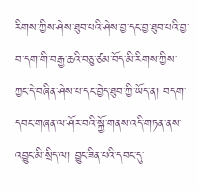རིགས་ཀྱིས་ཤེས་ཐུབ་པའི་ཤེས་བྱ་དང་བྱ་ཐུབ་པའི་བྱ་བ་དག་གི་བརྒྱ་ཆའི་བཅུ་ཙམ་བོད་མི་རིགས་ཀྱིས་ཀྱང་དེ་བཞིན་ཤེས་པ་དང་བྱེད་ཐུབ་ཀྱི་ཡོད་ན། བདག་དབང་གཞན་ལ་ཤོར་བའི་སྐྱོ་གནས་འདི་གཏན་ནས་འབྱུང་མི་སྲིད་ལ། བྱུང་ཟིན་པའི་དབང་དུ་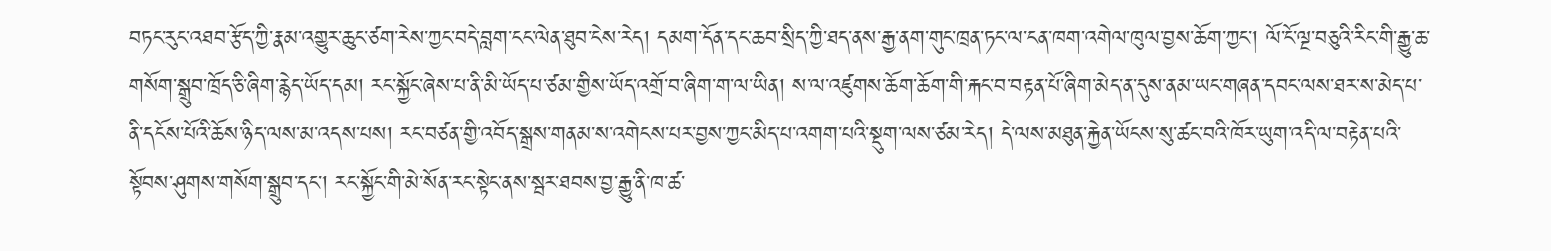བཏང་རུང་འཐབ་རྩོད་ཀྱི་རྣམ་འགྱུར་ཆུང་ཙག་རེས་ཀྱང་བདེ་བླག་ངང་ལེན་ཐུབ་ངེས་རེད། དམག་དོན་དང་ཆབ་སྲིད་ཀྱི་ཐད་ནས་རྒྱ་ནག་གུང་ཁྲན་ཏང་ལ་ངན་ཁག་འགེལ་ཁུལ་བྱས་ཆོག་ཀྱང་། ལོ་ངོ་ལྔ་བཅུའི་རིང་གི་རྒྱུ་ཆ་གསོག་སྒྲུབ་ཁྲོད་ཅི་ཞིག་རྙེད་ཡོད་དམ། རང་སྐྱོང་ཞེས་པ་ནི་མི་ཡོད་པ་ཙམ་གྱིས་ཡོད་འགྲོ་བ་ཞིག་ག་ལ་ཡིན། ས་ལ་འཛུགས་ཆོག་ཆོག་གི་རྐང་བ་བརྟན་པོ་ཞིག་མེད་ན་དུས་ནམ་ཡང་གཞན་དབང་ལས་ཐར་ས་མེད་པ་ནི་དངོས་པོའི་ཆོས་ཉིད་ལས་མ་འདས་པས། རང་བཙན་གྱི་འབོད་སྒྲས་གནམ་ས་འགེངས་པར་བྱས་ཀྱང་མིད་པ་འགག་པའི་སྡུག་ལས་ཙམ་རེད། དེ་ལས་མཐུན་རྐྱེན་ཡོངས་སུ་ཚང་བའི་ཁོར་ཡུག་འདི་ལ་བརྟེན་པའི་སྟོབས་ཤུགས་གསོག་སྒྲུབ་དང་། རང་སྐྱོང་གི་མེ་སོན་རང་སྟེང་ནས་སྦར་ཐབས་བྱ་རྒྱུ་ནི་ཁ་ཚ་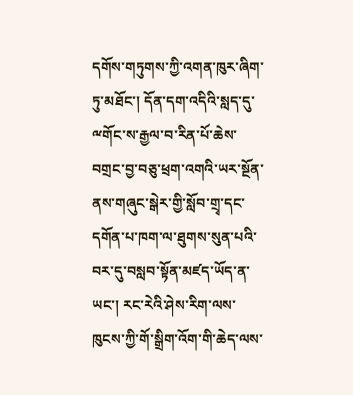དགོས་གཏུགས་ཀྱི་འགན་ཁུར་ཞིག་ཏུ་མཐོང་། དོན་དག་འདིའི་སླད་དུ་ྋགོང་ས་རྒྱལ་བ་རིན་པོ་ཆེས་བགྲང་བྱ་བཅུ་ཕྲག་འགའི་ཡར་སྔོན་ནས་གཞུང་སྒེར་གྱི་སློབ་གྲྭ་དང་དགོན་པ་ཁག་ལ་ཐུགས་སུན་པའི་བར་དུ་བསླབ་སྟོན་མཛད་ཡོད་ན་ཡང་། རང་རེའི་ཤེས་རིག་ལས་ཁུངས་ཀྱི་གོ་སྒྲིག་འོག་གི་ཆེད་ལས་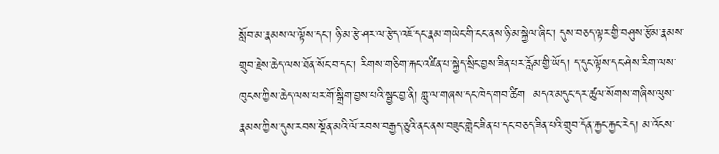སློབ་མ་རྣམས་ལ་ལྟོས་དང་། ཉི་མ་རྩེ་ཤར་ལ་རྩེད་འཇོ་དང་རྣམ་གཡེང་གི་ངང་ནས་ཉི་མ་སྐྱེལ་ཞིང་། དུས་བཅད་ལྟར་གྱི་བཤུས་རྩོམ་རྣམས་གྲུབ་རྗེས་ཆེད་ལས་ཐོན་སོང་བ་དང་། རིགས་གཅིག་རྐང་འཛིན་པ་སྐྱེད་སྲིང་བྱས་ཟིན་པར་རློམ་གྱི་ཡོད། ད་དུང་ལྟོས་དང་ཤེས་རིག་ལས་ཁུངས་ཀྱིས་ཆེད་ལས་པར་གོ་སྒྲིག་བྱས་པའི་སྦྱང་བྱ་ནི། གླུ་ལ་གཞས་དང་ཁེད་གབ་ཚིག  མདའ་མདུང་དར་ཚུལ་སོགས་གཞིས་ལུས་རྣམས་ཀྱིས་དུས་རབས་སྔོན་མའི་ལོ་རབས་བརྒྱད་ཅུའི་ནང་ནས་བཟུང་གླེང་ཟིན་པ་དང་བཅད་ཟིན་པའི་གྲུབ་དོན་རྐྱང་རྐྱང་རེད། མ་འོངས་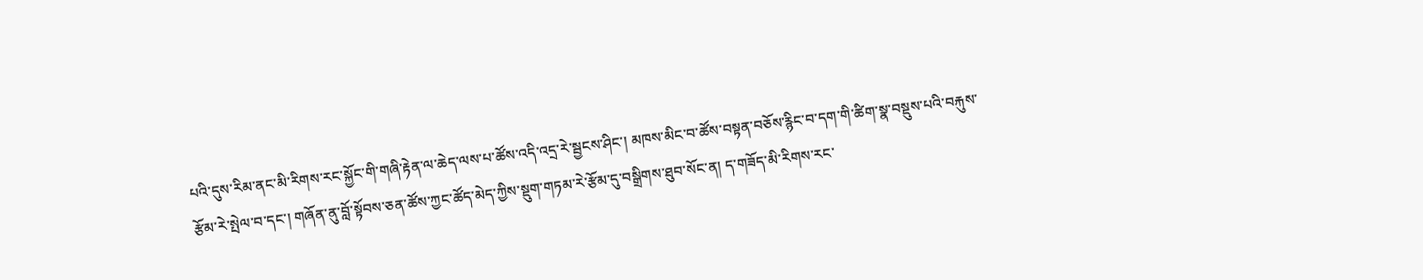པའི་དུས་རིམ་ནང་མི་རིགས་རང་སྐྱོང་གི་གཞི་རྟེན་ལ་ཆེད་ལས་པ་ཚོས་འདི་འདྲ་རེ་སྦྱངས་ཤིང་། མཁས་མིང་བ་ཚོས་བསྟན་བཅོས་རྙིང་བ་དག་གི་ཚིག་སྣ་བསྡུས་པའི་བརྐུས་རྩོམ་རེ་སྤེལ་བ་དང་། གཞོན་ནུ་བློ་སྟོབས་ཅན་ཚོས་ཀྱང་ཚོད་མེད་ཀྱིས་སྡུག་གཏམ་རེ་རྩོམ་དུ་བསྒྲིགས་ཐུབ་སོང་ན། ད་གཟོད་མི་རིགས་རང་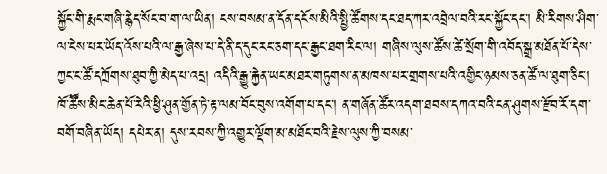སྐྱོང་གི་རྨང་གཞི་རྙེད་སོང་བ་ག་ལ་ཡིན། ངས་བསམ་ན་དོན་དངོས་མིའི་སྤྱི་ཚོགས་དང་ཐད་ཀར་འབྲེལ་བའི་རང་སྐྱོང་དང་། མི་རིགས་ཤིག་ལ་ངེས་པར་ཡོད་འོས་པའི་ལ་རྒྱ་ཞེས་པ་དེ་ནི་ད་དུང་རང་ཅག་དང་རྒྱང་ཐག་རིང་ལ། གཞིས་ལུས་ཚོས་ཚེ་སྲོག་གི་འབོད་སྒྲ་མཐོན་པོ་དེས་ཀྱང་ང་ཚོ་དཀྲོགས་ཐུབ་ཀྱི་མེད་པ་འདྲ། འདིའི་རྒྱུ་རྐྱེན་ཡང་མཐར་གཏུགས་ན་མཁས་པར་གྲགས་པའི་འགྱིང་ཉམས་ཅན་ཚོ་ལ་ཐུག་ཅིང་། ཁོ་ཚཽས་མིང་ཆེན་པོ་རེའི་ཕྱི་ཤུན་གྱོན་ཏེ་རྟ་ལམ་བོང་བུས་འགོག་པ་དང་། ན་གཞོན་ཚོར་འདག་ཐབས་དཀའ་བའི་ངན་ཤུགས་རྫོབ་རོ་དག་བགོ་བཞིན་ཡོད། དཔེར་ན། དུས་རབས་ཀྱི་འགྱུར་ལྡོག་མ་མཐོང་བའི་རྗེས་ལུས་ཀྱི་བསམ་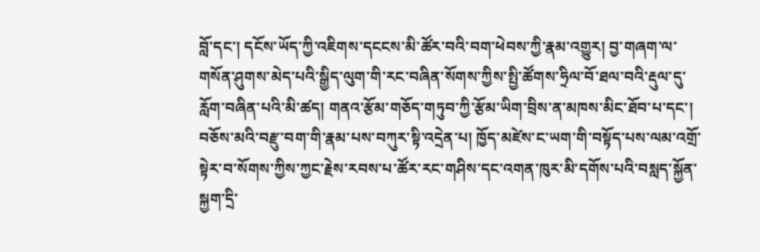བློ་དང་། དངོས་ཡོད་ཀྱི་འཇིགས་དངངས་མི་ཚོར་བའི་བག་ཕེབས་ཀྱི་རྣམ་འགྱུར། བྱ་གཞག་ལ་གསོན་ཤུགས་མེད་པའི་སྒྱིད་ལུག་གི་རང་བཞིན་སོགས་ཀྱིས་སྤྱི་ཚོགས་ཧྲིལ་བོ་ཐལ་བའི་རྡུལ་དུ་རློག་བཞིན་པའི་མི་ཚད། གནའ་རྩོམ་གཅོད་གཏུབ་ཀྱི་རྩོམ་ཡིག་བྲིས་ན་མཁས་མིང་ཐོབ་པ་དང་། བཅོས་མའི་བརྫུ་བག་གི་རྣམ་པས་བཀུར་སྟི་འདྲེན་པ། ཁྱོད་མཛེས་ང་ཡག་གི་བསྟོད་པས་ལམ་འགྲོ་སྟེར་བ་སོགས་ཀྱིས་ཀྱང་རྗེས་རབས་པ་ཚོར་རང་གཤིས་དང་འགན་ཁུར་མི་དགོས་པའི་བསླད་སྐྱོན་སྐྱག་དྲི་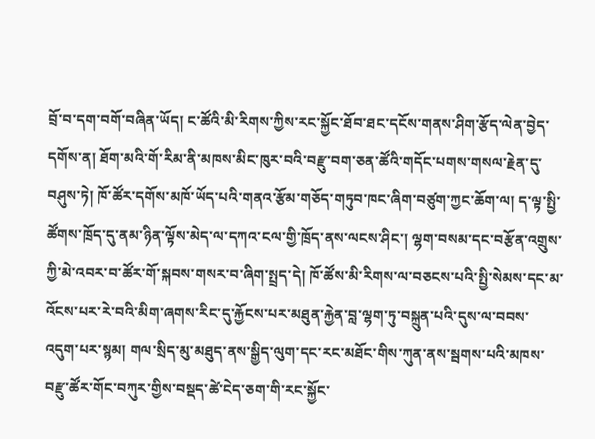བྲོ་བ་དག་བགོ་བཞིན་ཡོད། ང་ཚོའི་མི་རིགས་ཀྱིས་རང་སྐྱོང་ཐོབ་ཐང་དངོས་གནས་ཤིག་རྩོད་ལེན་བྱེད་དགོས་ན། ཐོག་མའི་གོ་རིམ་ནི་མཁས་མིང་ཁུར་བའི་བརྫུ་བག་ཅན་ཚོའི་གདོང་པགས་གསལ་རྗེན་དུ་བཤུས་ཏེ། ཁོ་ཚོར་དགོས་མཁོ་ཡོད་པའི་གནའ་རྩོམ་གཅོད་གཏུབ་ཁང་ཞིག་བཙུག་ཀྱང་ཆོག་ལ། ད་ལྟ་སྤྱི་ཚོགས་ཁྲོད་དུ་ནམ་ཉིན་ལྟོས་མེད་ལ་དཀའ་ངལ་གྱི་ཁྲོད་ནས་ལངས་ཤིང་། ལྷག་བསམ་དང་བརྩོན་འགྲུས་ཀྱི་མེ་འབར་བ་ཚོར་གོ་སྐབས་གསར་བ་ཞིག་སྤྲད་དེ། ཁོ་ཚོས་མི་རིགས་ལ་བཅངས་པའི་སྤྱི་སེམས་དང་མ་འོངས་པར་རེ་བའི་མིག་ཞགས་རིང་དུ་རྐྱོངས་པར་མཐུན་རྐྱེན་བླ་ལྷག་ཏུ་བསྐྲུན་པའི་དུས་ལ་བབས་འདུག་པར་སྙམ། གལ་སྲིད་མུ་མཐུད་ནས་སྒྱིད་ལུག་དང་རང་མཐོང་གིས་ཀུན་ནས་སྦགས་པའི་མཁས་བརྫུ་ཚོར་གོང་བཀུར་གྱིས་བསྡད་ཚེ་ངེད་ཅག་གི་རང་སྐྱོང་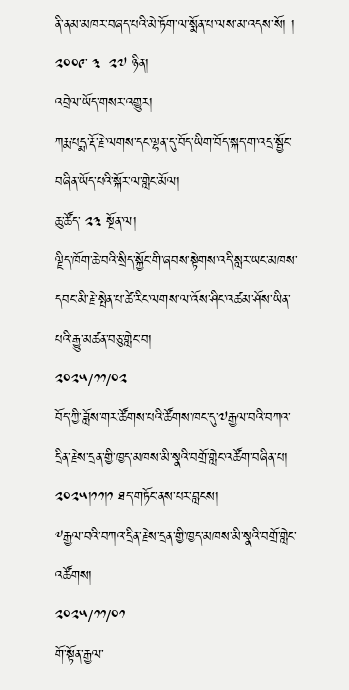ནི་ནམ་མཁར་བཞད་པའི་མེ་ཏོག་ལ་སྨོན་པ་ལས་མ་འདས་སོ། །
༢༠༠༩་ ༣  ༢༧ ཉིན།
འབྲེལ་ཡོད་གསར་འགྱུར།
ཀརྨ་པདྨ་རྡོ་རྗེ་ལགས་དང་ལྷན་དུ་བོད་ཡིག་བོད་སྐད་ག་འདྲ་སྦྱོང་བཞིན་ཡོད་པའི་སྐོར་ལ་གླེང་མོལ།
ཆུ་ཚོད་ ༢༣ སྔོན་ལ།
ལྗིད་ཁོག་ཆེ་བའི་སྲིད་སྐྱོང་གི་ཞབས་སྟེགས་འདི་སླར་ཡང་མཁས་དབང་མི་རྗེ་སྤེན་པ་ཚེ་རིང་ལགས་ལ་འོས་ཤིང་འཚམ་ཤོས་ཡིན་པའི་རྒྱུ་མཚན་བཅུ་གླེང་བ།
༢༠༢༥/༡༡/༠༢
བོད་ཀྱི་ཟློས་གར་ཚོགས་པའི་ཚོགས་ཁང་དུ་༧རྒྱལ་བའི་བཀའ་དྲིན་རྗེས་དྲན་གྱི་ཁྱད་མཁས་མི་སྣའི་བགྲོ་གླེང་འཚོག་བཞིན་པ། ༢༠༢༥།༡༡།༡ ཐད་གཏོང་ནས་པར་བླངས།
༸རྒྱལ་བའི་བཀའ་དྲིན་རྗེས་དྲན་གྱི་ཁྱད་མཁས་མི་སྣའི་བགྲོ་གླེང་འཚོགས།
༢༠༢༥/༡༡/༠༡
གོ་སྟོན་རྒྱལ་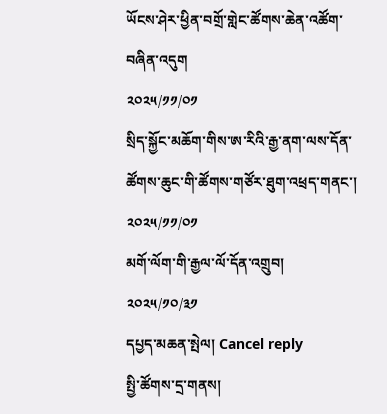ཡོངས་ཤེར་ཕྱིན་བགྲོ་གླེང་ཚོགས་ཆེན་འཚོག་བཞིན་འདུག
༢༠༢༥/༡༡/༠༡
སྲིད་སྐྱོང་མཆོག་གིས་ཨ་རིའི་རྒྱ་ནག་ལས་དོན་ཚོགས་ཆུང་གི་ཚོགས་གཙོར་ཐུག་འཕྲད་གནང་།
༢༠༢༥/༡༡/༠༡
མགོ་ལོག་གི་རྒྱལ་ལོ་དོན་འགྲུབ།
༢༠༢༥/༡༠/༣༡
དཔྱད་མཆན་སྤེལ། Cancel reply
སྤྱི་ཚོགས་དྲ་གནས།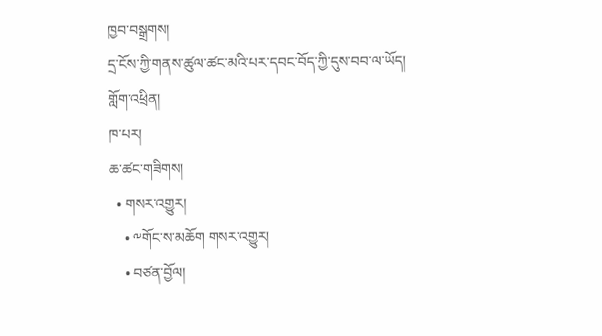ཁྱབ་བསྒྲགས།
དྲ་ངོས་ཀྱི་གནས་ཚུལ་ཚང་མའི་པར་དབང་བོད་ཀྱི་དུས་བབ་ལ་ཡོད།
གློག་འཕྲིན།
ཁ་པར།
ཆ་ཚང་གཟིགས།
  • གསར་འགྱུར།
    • ༸གོང་ས་མཆོག གསར་འགྱུར།
    • བཙན་བྱོལ།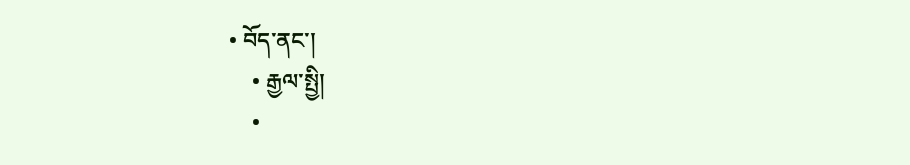• བོད་ནང་།
    • རྒྱལ་སྤྱི།
    •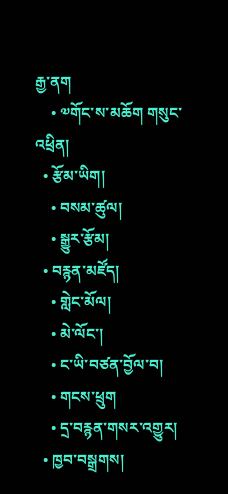རྒྱ་ནག
    • ༧གོང་ས་མཆོག གསུང་འཕྲིན།
  • རྩོམ་ཡིག།
    • བསམ་ཚུལ།
    • སྒྱུར་རྩོམ།
  • བརྙན་མཛོད།
    • གླེང་མོལ།
    • མེ་ལོང་།
    • ང་ཡི་བཙན་བྱོལ་བ།
    • གངས་ཕྲུག
    • དྲ་བརྙན་གསར་འགྱུར།
  • ཁྱབ་བསྒྲགས།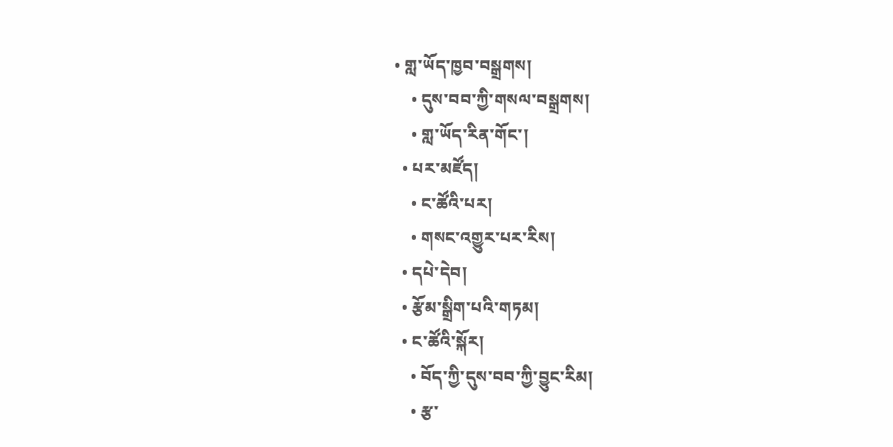• གླ་ཡོད་ཁྱབ་བསྒྲགས།
    • དུས་བབ་ཀྱི་གསལ་བསྒྲགས།
    • གླ་ཡོད་རིན་གོང་།
  • པར་མཛོད།
    • ང་ཚོའི་པར།
    • གསང་འགྱུར་པར་རིས།
  • དཔེ་དེབ།
  • རྩོམ་སྒྲིག་པའི་གཏམ།
  • ང་ཚོའི་སྐོར།
    • བོད་ཀྱི་དུས་བབ་ཀྱི་བྱུང་རིམ།
    • རྩ་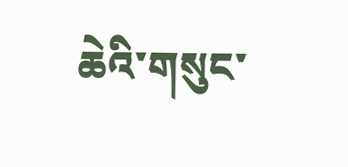ཆེའི་གསུང་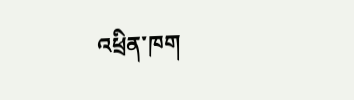འཕྲིན་ཁག